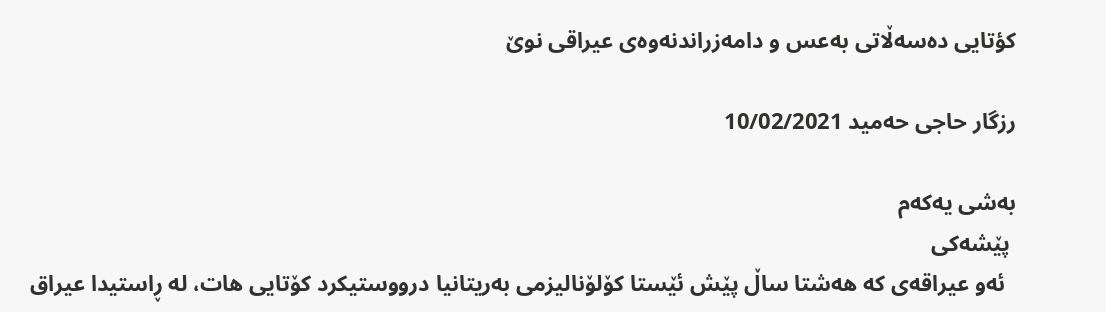كؤتایی دەسەڵاتی بەعس و دامەزراندنەوەی عیراقی نوێ‌

رزگار حاجی حەمید 10/02/2021

بەشی یەكەم
 پێشەكی
  ئەو عیراقەی كە هەشتا ساڵ پێش ئێستا كۆلۆنالیزمی بەریتانیا درووستیكرد كۆتایی هات، لە ڕاستیدا عیراق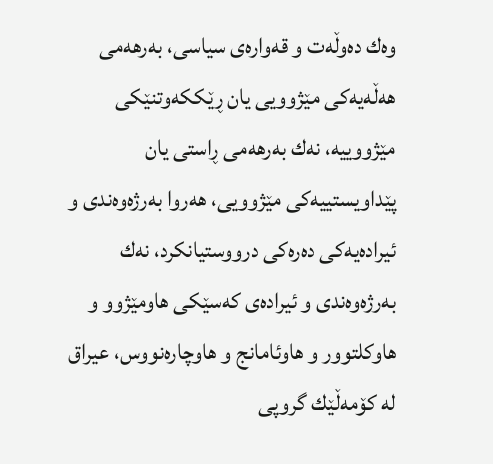وەك دەوڵەت و قەوارەی سیاسی، بەرهەمی هەڵەیەكی مێژوویی یان ڕێككەوتنێكی مێژووییە، نەك بەرهەمی ڕاستی یان پێداویستییەكی مێژوویی، هەروا بەرژەوەندی و ئیرادەیەكی دەرەكی درووستیانكرد، نەك بەرژەوەندی و ئیرادەی كەسێكی هاومێژوو و هاوكلتوور و هاوئامانج و هاوچارەنووس، عیراق لە كۆمەڵێك گروپی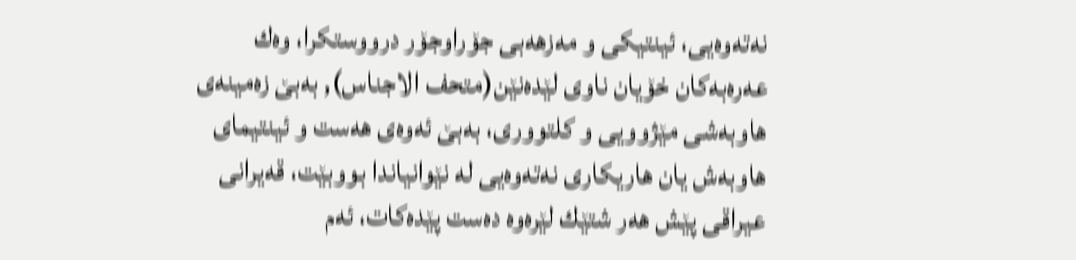نەتەوەیی، ئینتیكی و مەزهەبی جۆراوجۆر درووستكرا، وەك عەرەبەكان خۆیان ناوی لێدەنێن(متحف الاجناس), بەبێ‌ زەمینەی هاوبەشی مێژوویی و كلتووری، بەبێ‌ ئەوەی هەست و ئینتیمای هاوبەش یان هاریكاری نەتەوەیی لە نێوانیاندا بووبێت، قەیرانی عیراقی پێش هەر شتێك لێرەوە دەست پێدەكات، ئەم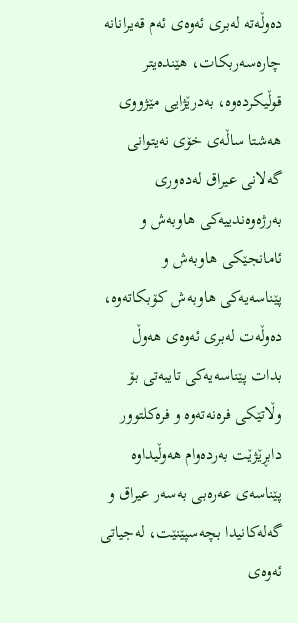دەوڵەتە لەبری ئەوەی ئەم قەیرانانە چارەسەربكات، هێندەیتر قوڵیكردەوە، بەدرێژایی مێژووی هەشتا ساڵەی خۆی نەیتوانی گەلانی عیراق لەدەوری بەرژەوەندییەكی هاوبەش و ئامانجێكی هاوبەش و پێناسەیەكی هاوبەش كۆبكاتەوە، دەوڵەت لەبری ئەوەی هەوڵ بدات پێناسەیەكی تایبەتی بۆ وڵاتێكی فرەنەتەوە و فرەكلتوور دابڕێژێت بەردەوام هەوڵیداوە پێناسەی عەرەبی بەسەر عیراق و گەلەكانیدا بچەسپێنێت، لەجیاتی ئەوەی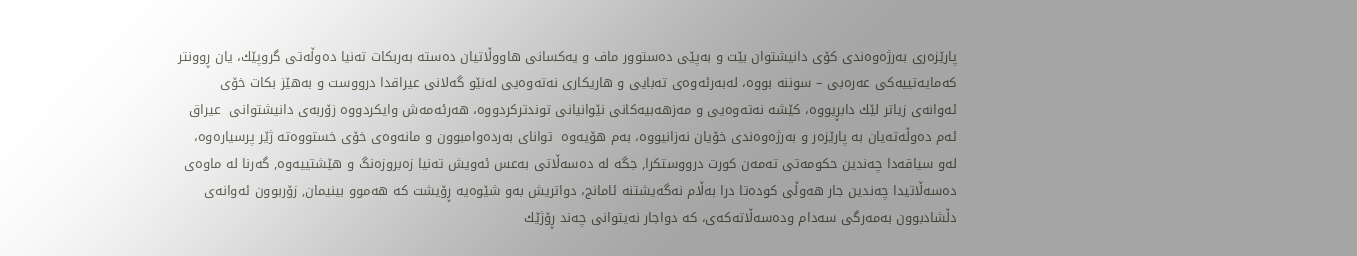پارێزەری بەرژەوەندی كۆی دانیشتوان بێت و بەپێی دەستوور ماف و یەكسانی هاووڵاتیان دەستە بەربكات تەنیا دەوڵەتی گروپێك، یان ڕوونتر كەمایەتییەكی عەرەبی – سوننە بووە، لەبەرئەوەی تەبایی و هاریكاری نەتەوەیی لەنێو گەلانی عیراقدا درووست و بەهێز بكات خۆی ئەوانەی زیاتر لێك دابڕیووە، كێشە نەتەوەیی و مەزهەبیەكانی نێوانیانی توندتركردووە، هەرئەمەش وایكردووە زۆربەی دانیشتوانی  عیراق ئەم دەوڵەتەیان بە پارێزەر و بەرژەوەندی خۆیان نەزانیووە، بەم هۆیەوە  توانای بەردەوامبوون و مانەوەی خۆی خستووەتە ژێر پرسیارەوە، لەو سیاقەدا چەندین حكومەتی تەمەن كورت درووستكرا, جگە لە دەسەڵاتی بەعس ئەویش تەنیا زەبروزەنگ و هێشتییەوە, گەرنا لە ماوەی دەسەڵاتیدا چەندین جار هەوڵی كودەتا درا بەڵام نەگەیشتنە ئامانج، دواتریش بەو شێوەیە ڕۆیشت كە هەموو بینیمان, زۆربوون ئەوانەی دڵشادبوون بەمەرگی سەدام ودەسەڵاتەكەی، كە دواجار نەیتوانی چەند ڕۆژێك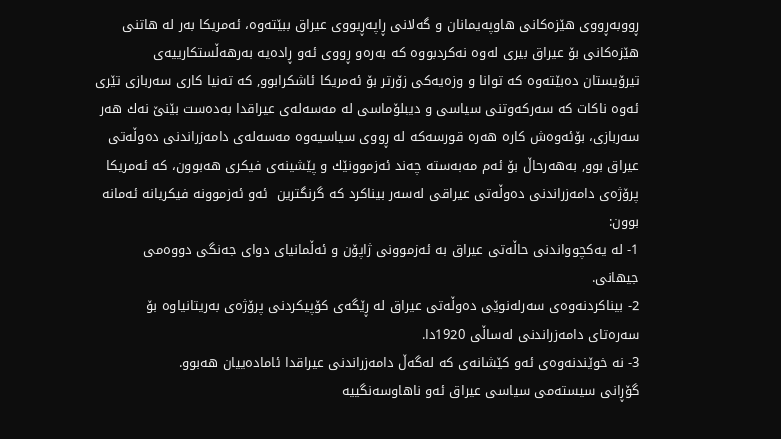ڕووبەڕووی هێزەكانی هاوپەیمانان و گەلانی ڕاپەڕیووی عیراق ببێتەوە، ئەمریكا بەر لە هاتنی هێزەكانی بۆ عیراق بیری لەوە نەكردبووە كە بەرەو ڕووی ئەو ڕادەیە بەرهەڵستكارییەی تیرۆیستان دەبێتەوە كە توانا و وزەیەكی زۆرتر بۆ ئەمریكا ئاشكرابوو, كە تەنیا كاری سەربازی تێری ئەوە ناكات كە سەركەوتنی سیاسی و دیبلۆماسی لە مەسەلەی عیراقدا بەدەست بێنێ نەك هەر سەربازی، بۆئەوەش كارە هەرە قورسەكە لە ڕووی سیاسیەوە مەسەلەی دامەزراندنی دەوڵەتی عیراق بوو, بەهەرحاڵ بۆ ئەم مەبەستە چەند ئەزموونێك و پێشینەی فیكری هەبوون، كە ئەمریكا پرۆژەی دامەزراندنی دەوڵەتی عیراقی لەسەر بیناكرد كە گرنگترین  ئەو ئەزموونە فیكریانە ئەمانە بوون:
1- لە یەكچوواندنی حاڵەتی عیراق بە ئەزموونی ژاپۆن و ئەڵمانیای دوای جەنگی دووەمی جیهانی.
2- بیناكردنەوەی سەرلەنوێی دەوڵەتی عیراق لە ڕێگەی كۆپیكردنی پرۆژەی بەریتانیاوە بۆ سەرەتای دامەزراندنی لەساڵی 1920دا.
3- نە خوێندنەوەی ئەو كێشانەی كە لەگەڵ دامەزراندنی عیراقدا ئامادەییان هەبوو.
گۆڕانی سیستەمی سیاسی عیراق ئەو ناهاوسەنگییە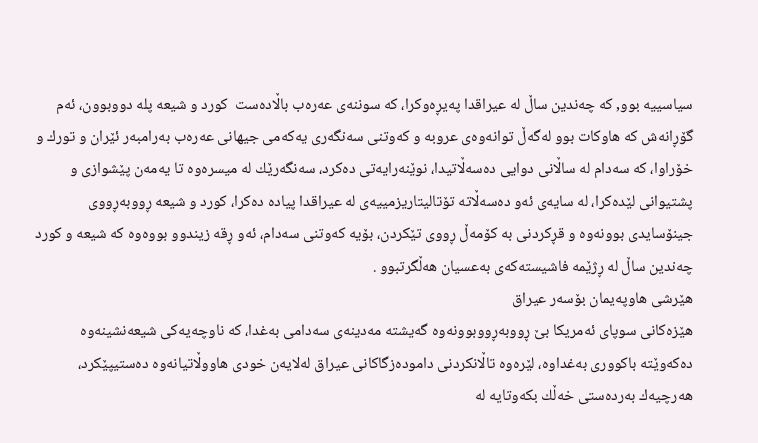سیاسییە بوو, كە چەندین ساڵ لە عیراقدا پەیڕەوكرا، كە سوننەی عەرەب باڵادەست  كورد و شیعە پلە دووبوون، ئەم گۆڕانەش كە هاوكات بوو لەگەڵ توانەوەی عروبە و كەوتنی سەنگەری یەكەمی جیهانی عەرەب بەرامبەر ئێران و تورك و خۆراوا، كە سەدام لە ساڵانی دوایی دەسەڵاتیدا، نوێنەرایەتی دەكرد، سەنگەرێك لە میسرەوە تا یەمەن پێشوازی و پشتیوانی لێدەكرا، لە سایەی ئەو دەسەڵاتە تۆتالیتاریزمییەی لە عیراقدا پیادە دەكرا، كورد و شیعە ڕووبەڕووی جینۆسایدی بوونەوە و قڕكردنی بە كۆمەڵ ڕووی تێكردن، بۆیە كەوتنی سەدام، ئەو ڕقە زیندوو بووەوە كە شیعە و كورد چەندین ساڵ لە ڕژێمە فاشیستەكەی بەعسیان هەڵگرتبوو .
هێرشی هاوپەیمان بۆسەر عیراق
هێزەكانی سوپای ئەمریكا بێ ڕووبەڕووبوونەوە گەیشتە مەدینەی سەدامی بەغدا، كە ناوچەیەكی شیعەنشینەوە دەكەوێتە باكووری بەغداوە، لێرەوە تاڵانكردنی دامودەزگاكانی عیراق لەلایەن خودی هاووڵاتیانەوە دەستیپێكرد، هەرچیەك بەردەستی خەڵك بكەوتایە لە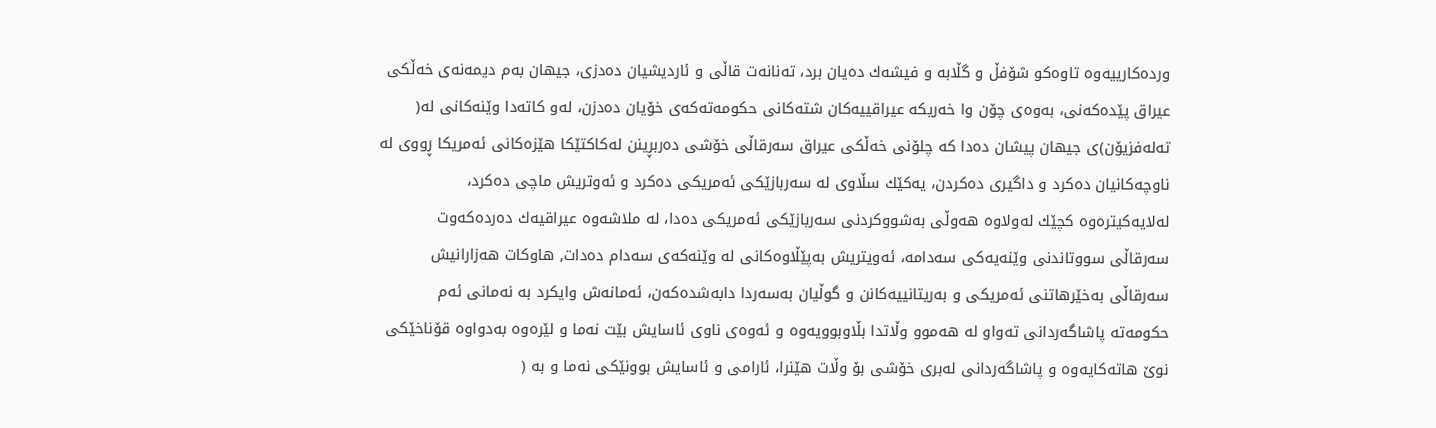وردەكارییەوە تاوەكو شۆفڵ و گڵابە و فیشەك دەیان برد، تەنانەت قاڵی و ئاردیشیان دەدزی، جیهان بەم دیمەنەی خەڵكی عیراق پێدەكەنی، بەوەی چۆن وا خەریكە عیراقییەكان شتەكانی حكومەتەكەی خۆیان دەدزن، لەو كاتەدا وێنەكانی لە( تەلەفزیۆن)ی جیهان پیشان دەدا كە چلۆنی خەڵكی عیراق سەرقاڵی خۆشی دەربڕینن لەكاكتێكا هێزەكانی ئەمریكا ڕووی لە ناوچەكانیان دەكرد و داگیری دەكردن، یەكێك سڵاوی لە سەربازێكی ئەمریكی دەكرد و ئەوتریش ماچی دەكرد، لەلایەكیترەوە كچێك لەولاوە هەوڵی بەشووكردنی سەربازێكی ئەمریكی دەدا، لە ملاشەوە عیراقیەك دەردەكەوت سەرقاڵی سووتاندنی وێنەیەكی سەدامە، ئەویتریش بەپێڵاوەكانی لە وێنەكەی سەدام دەدات, هاوكات هەزارانیش سەرقاڵی بەخێرهاتنی ئەمریكی و بەریتانییەكانن و گوڵیان بەسەردا دابەشدەكەن، ئەمانەش وایكرد بە نەمانی ئەم حكومەتە پاشاگەردانی تەواو لە هەموو وڵاتدا بڵاوبوویەوە و ئەوەی ناوی ئاسایش بێت نەما و لێرەوە بەدواوە قۆناخێكی نوێ هاتەكایەوە و پاشاگەردانی لەبری خۆشی بۆ وڵات هێنرا، ئارامی و ئاسایش بوونێكی نەما و بە (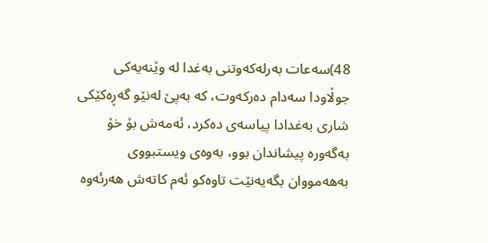48)سەعات بەرلەكەوتنی بەغدا لە وێنەیەكی جوڵاودا سەدام دەركەوت، كە بەپێ لەنێو گەڕەكێكی شاری بەغدادا پیاسەی دەكرد، ئەمەش بۆ خۆ بەگەورە پیشاندان بوو، بەوەی ویستبووی بەهەمووان بگەیەنێت تاوەكو ئەم كاتەش هەرئەوە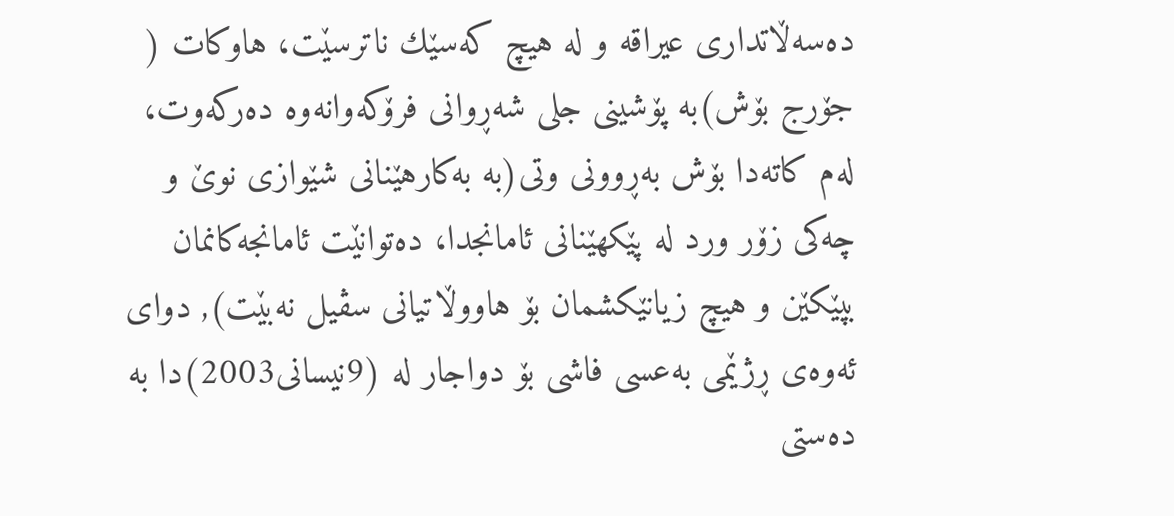دەسەڵاتداری عیراقە و لە هیچ كەسێك ناترسێت، هاوكات ( جۆرج بۆش)بە پۆشینی جلی شەڕوانی فرۆكەوانەوە دەركەوت، لەم كاتەدا بۆش بەڕوونی وتی(بە بەكارهێنانی شێوازی نوێ و چەكی زۆر ورد لە پێكهێنانی ئامانجدا، دەتوانێت ئامانجەكانمان بپێكێن و هیچ زیانێكشمان بۆ هاووڵاتیانی سڤیل نەبێت), دوای ئەوەی ڕژێمی بەعسی فاشی بۆ دواجار لە (9نیسانی2003)دا بە دەستی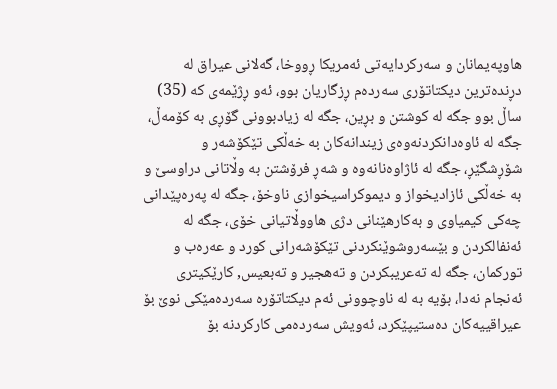هاوپەیمانان و سەركردایەتی ئەمریكا ڕووخا، گەلانی عیراق لە دڕندەترین دیكتاتۆری سەردەم ڕزگاریان بوو، ئەو ڕژێمەی كە (35) ساڵ بوو جگە لە كوشتن و بڕین، جگە لە زیادبوونی گۆڕی بە كۆمەڵ، جگە لە ئاوەدانكردنەوەی زیندانەكان بە خەڵكی تێكۆشەر و شۆڕشگێڕ، جگە لە ئاژاوەنانەوە و شەڕ فرۆشتن بە وڵاتانی دراوسێ و بە خەڵكی ئازادیخواز و دیموكراسیخوازی ناوخۆ، جگە لە پەرەپێدانی چەكی كیمیاوی و بەكارهێنانی دژی هاووڵاتیانی خۆی، جگە لە ئەنفالكردن و بێسەروشوێنكردنی تێكۆشەرانی كورد و عەرەب و توركمان، جگە لە تەعریبكردن و تەهجیر و تەبعیس, كارێكیتری ئەنجام نەدا، بۆیە بە لە ناوچوونی ئەم دیكتاتۆرە سەردەمێكی نوێ‌ بۆ عیراقییەكان دەستیپێكرد، ئەویش سەردەمی كاركردنە بۆ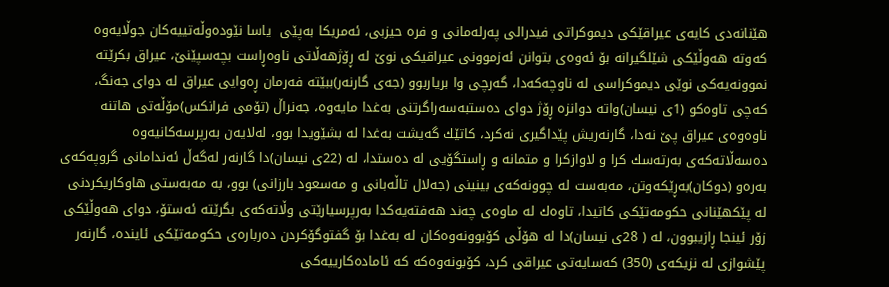هێنانەدی كایەی عیراقێكی دیموكراتی فیدرالی پەرلەمانی و فرە حیزبی، ئەمریكا بەپێی  یاسا نێودەوڵەتییەكان جوڵایەوە كەوتە هەوڵێكی شێلگیرانە بۆ ئەوەی بتوانن ئەزموونی عیراقیكی نوێ‌ لە ڕۆژهەڵاتی ناوەڕاست بچەسپێنێ‌، عیراق بكرێتە نموونەیەكی نوێی دیموكراسی لە ناوچەكەدا، گەرچی وا بریاربوو (جەی گارنەر)ببێتە فەرمان ڕەوایی عیراق لە دوای جەنگ، كەچی تاوەكو (1ی نیسان)واتە دوانزە ڕۆژ دوای دەستبەسەراگرتنی بەغدا مایەوە، جەنراڵ (تۆمی فرانكس)مۆڵەتی هاتنە ناوەوەی عیراق پێ نەدا، گارنەریش پێداگیری نەكرد، كاتێك گەیشت بەغدا لە بشێویدا بوو، لەلایەن بەرپرسەكانیەوە دەسەڵاتەكەی بەرتەسك كرا و لاوازكرا و متمانە و ڕاستگۆیی لە دەستدا، لە (22ی نیسان)دا گارنەر لەگەڵ ئەندامانی گروپەكەی بەرەو (دوكان)بەڕێكەوتن، مەبەست لە چوونەكەی بینینی (جەلال تاڵەبانی و مەسعود بارزانی) بوو، بە مەبەستی هاوكاریكردنی لە پێكهێنانی حكومەتێكی كاتیدا، تاوەك لە ماوەی چەند هەفتەیەكدا بەرپرسیارێتی وڵاتەكەی بگرێتە ئەستۆ، دوای هەوڵێكی زۆر ئینجا ڕازیبوون، لە ( 28ی نیسان)دا لە هۆڵی كۆبوونەوەكان لە بەغدا بۆ گفتوگۆكردن دەربارەی حكومەتێكی ئایندە، گارنەر پێشوازی لە نزیكەی (350) كەسایەتی عیراقی كرد، كۆبونەوەكە كە ئامادەكارییەكی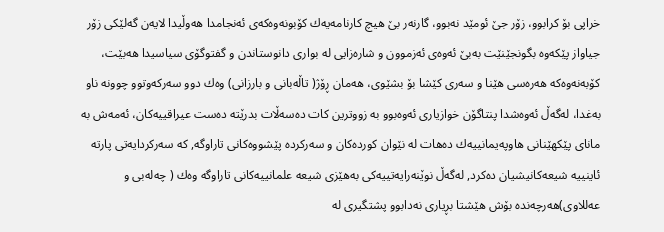خراپی بۆ كرابوو، زۆر جێ‌ ئومێد نەبوو، گارنەر بێ هیچ كارنامەیەك كۆبونەوەكەی ئەنجامدا هەوڵیدا لایەن گەلێكی زۆر جیاواز پێكەوە بگونجێنێت بەبێ ئەوەی ئەزموون و شارەزایی لە بواری دانوستاندن و گفتوگۆی سیاسیدا هەبێت، كۆبەنەوەكە هەرەسی هێنا و سەری كێشا بۆ بشێوی، هەمان ڕۆژ( تاڵەبانی و بارزانی) وەك دوو سەركەوتوو چوونە ناو بەغدا، لەگەڵ ئەوەشدا پنتاگۆن خوازیاری ئەوەبوو بە زووترین كات دەسەڵات بدرێتە دەست عیراقییەكان، ئەمەش بە مانای پێكهێنانی هاوپەیمانییەك دەهات لە نێوان كوردەكان و سەركردە پێشووەكانی تاراوگە, كە سەركردایەتی پارتە ئاینییە شیعەكانیشیان دەكرد, لەگەڵ نوێنەرایەتییەكی بەهێزی شیعە علمانییەكانی تاراوگە وەك ( چەلەبی و عەللاوی)هەرچەندە بۆش هێشتا بڕیاری نەدابوو پشتگیری لە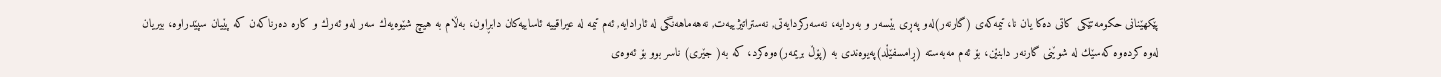پێكهێنانی حكومەتێكی كاتی دەكا یان نا، تیمەكەی (گارنەر)لەو پەڕی بێسەر و بەردایە، نەسەركردایەتی, نەستراتیژییەت, نەهەماهەنگی لە ئارادایە, ئەم تیمە لە عیراقییە ئاساییەكان دابڕاون، بەڵام بە هیچ شێوەیەك سەر لەو ئەرك و كارە دەرناكەن كە پێیان سپێدراوە، بیریان لەوە كردەوە كەسێك لە شوێنی گارنەر دابنێن، بۆ ئەم مەبەستە (ڕامسفێڵد)پەیوەندی بە (پۆڵ بریمەر)ەوەكرد، كە بە( جێری) ناسر بوو بۆ ئەوەی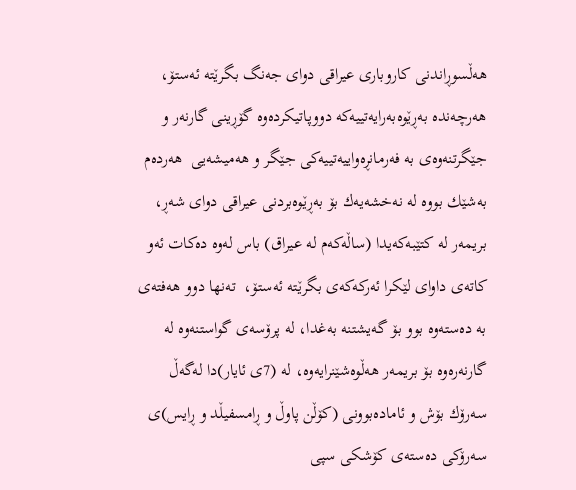هەڵسوڕاندنی كاروباری عیراقی دوای جەنگ بگرێتە ئەستۆ، هەرچەندە بەڕێوەبەرایەتییەكە دووپاتیكردەوە گۆڕینی گارنەر و جێگرتنەوەی بە فەرمانڕەواییەتییەكی جێگر و هەمیشەیی  هەردەم بەشێك بووە لە نەخشەیەك بۆ بەڕێوەبردنی عیراقی دوای شەڕ، بریمەر لە كتێبەكەیدا (ساڵەكەم لە عیراق) باس لەوە دەكات ئەو كاتەی داوای لێكرا ئەركەكەی بگرێتە ئەستۆ،  تەنها دوو هەفتەی  بە دەستەوە بوو بۆ گەیشتنە بەغدا، لە پرۆسەی گواستنەوە لە گارنەرەوە بۆ بریمەر هەڵوەشێنرایەوە، لە (7ی ئایار)دا لەگەڵ سەرۆك بۆش و ئامادەبوونی (كۆڵن پاوڵ و ڕامسفیڵد و ڕایس)ی سەرۆكی دەستەی كۆشكی سپی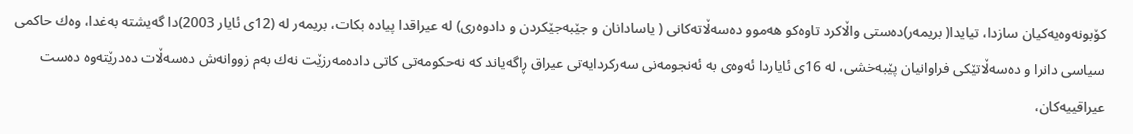كۆبونەوەیەكیان سازدا، تیایدا( بریمەر)دەستی واڵاكرد تاوەكو هەموو دەسەڵاتەكانی ( یاسادانان و جێبەجێكردن و دادوەری) لە عیراقدا پیادە بكات، بریمەر لە (12ی ئایار 2003)دا گەیشتە بەغدا، وەك حاكمی سیاسی دانرا و دەسەڵاتێكی فراوانیان پێبەخشی، لە 16ی ئایاردا ئەوەی بە ئەنجومەنی سەركردایەتی عیراق ڕاگەیاند كە نەحكومەتی كاتی دادەمەرزێت نەك بەم زووانەش دەسەڵات دەدرێتەوە دەست عیراقییەكان،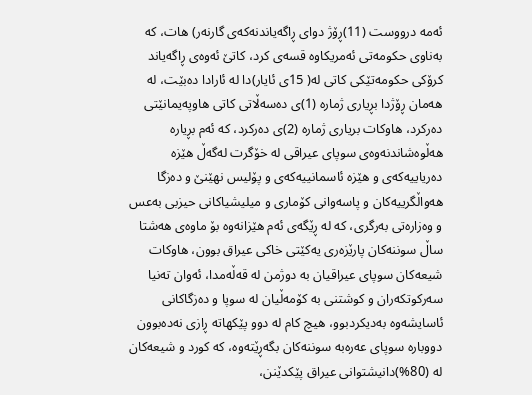ئەمە درووست (11)ڕۆژ دوای ڕاگەیاندنەكەی گارنەر) هات، كە بەناوی حكومەتی ئەمریكاوە قسەی كرد، كاتێ‌ ئەوەی ڕاگەیاند كرۆكی حكومەتێكی كاتی لە( 15ی ئایار)دا لە ئارادا دەبێت، لە هەمان ڕۆژدا بڕیاری ژمارە (1)ی دەسەڵاتی كاتی هاوپەیمانێتی دەركرد، هاوكات بریاری ژمارە (2)ی دەركرد، كە ئەم بڕیارە هەڵوەشاندنەوەی سوپای عیراقی لە خۆگرت لەگەڵ هێزە دەریاییەكەی و هێزە ئاسمانییەكەی و پۆلیس نهێنێ‌ و دەزگا هەواڵگرییەكان و پاسەوانی كۆماری و میلیشیاكانی حیزبی بەعس و وەزارەتی بەرگری، كە لە ڕێگەی ئەم هێزانەوە بۆ ماوەی هەشتا ساڵ سوننەكان پارێزەری یەكێتی خاكی عیراق بوون، هاوكات  شیعەكان سوپای عیراقیان بە دوژمن لە قەڵەمدا، ئەوان تەنیا سەركوتكەران و كوشتنی بە كۆمەڵیان لە سوپا و دەزگاكانی ئاسایشەوە بەدیكردبوو، هیچ كام لە دوو پێكهاتە ڕازی نەدەبوون دووبارە سوپای عەرەبە سوننەكان بگەڕێتەوە، كە كورد و شیعەكان لە (80%)دانیشتوانی عیراق پێكدێنن،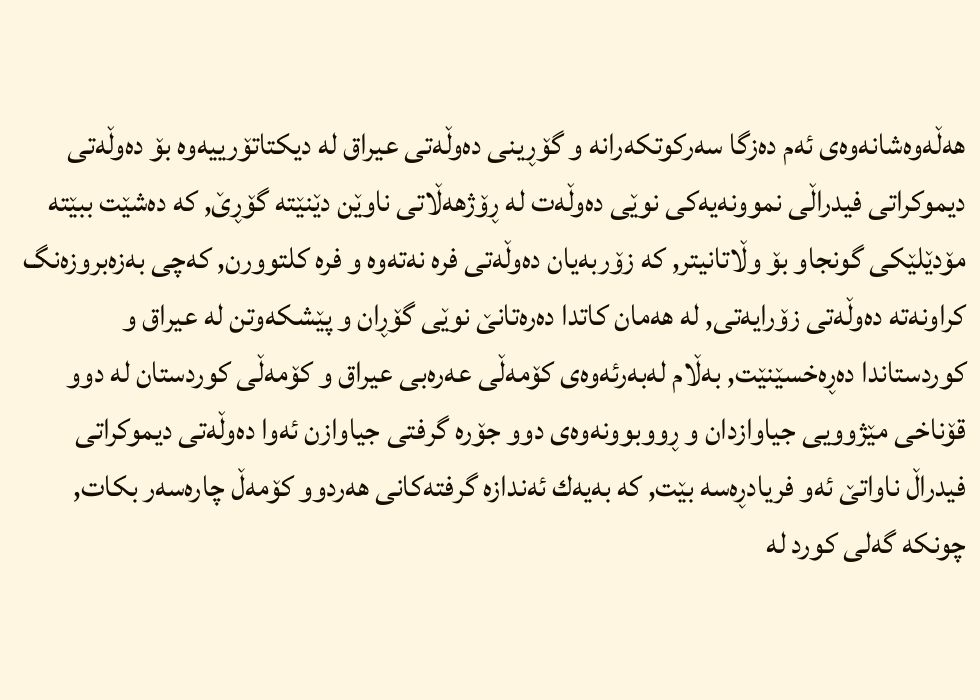هەڵەوەشانەوەی ئەم دەزگا سەركوتكەرانە و گۆڕینی دەوڵەتی عیراق لە دیكتاتۆرییەوە بۆ دەوڵەتی دیموكراتی فیدراڵی نموونەیەكی نوێی دەوڵەت لە ڕۆژهەڵاتی ناوێن دێنێتە گۆڕێ‌, كە دەشێت ببێتە مۆدێلێكی گونجاو بۆ وڵاتانیتر, كە زۆربەیان دەوڵەتی فرە نەتەوە و فرە كلتوورن, كەچی بەزەبروزەنگ كراونەتە دەوڵەتی زۆرایەتی, لە هەمان كاتدا دەرەتانێ‌ نوێی گۆڕان و پێشكەوتن لە عیراق و كوردستاندا دەڕەخسێنێت, بەڵام لەبەرئەوەی كۆمەڵی عەرەبی عیراق و كۆمەڵی كوردستان لە دوو قۆناخی مێژوویی جیاوازدان و ڕووبوونەوەی دوو جۆرە گرفتی جیاوازن ئەوا دەوڵەتی دیموكراتی فیدراڵ ناواتێ‌ ئەو فریادڕەسە بێت, كە بەیەك ئەندازە گرفتەكانی هەردوو كۆمەڵ چارەسەر بكات, چونكە گەلی كورد لە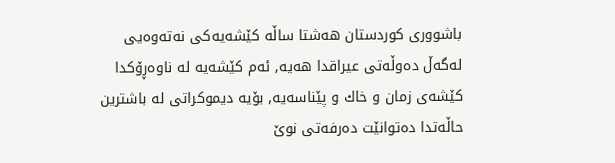باشووری كوردستان هەشتا ساڵە كێشەیەكی نەتەوەیی لەگەڵ دەوڵەتی عیراقدا هەیە, ئەم كێشەیە لە ناوەڕۆكدا كێشەی زمان و خاك و پێناسەیە, بۆیە دیموكراتی لە باشترین حاڵەتدا دەتوانێت دەرفەتی نوێ‌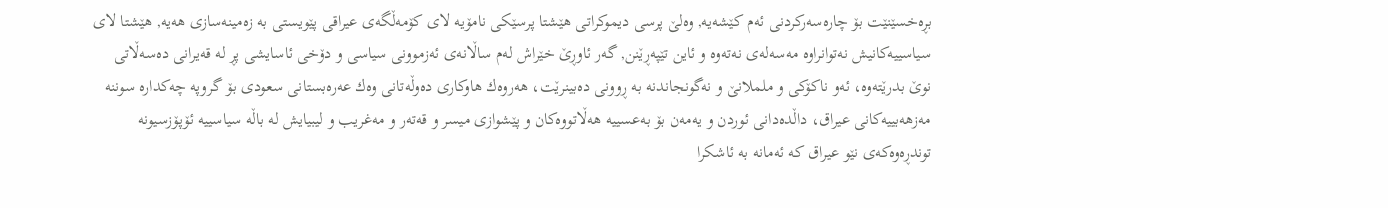بڕەخسێنێت بۆ چارەسەركردنی ئەم كێشەیە, وەلێ‌ پرسی دیموكراتی هێشتا پرسێكی نامۆیە لای كۆمەڵگەی عیراقی پێویستی بە زەمینەسازی هەیە, هێشتا لای سیاسییەكانیش نەتوانراوە مەسەلەی نەتەوە و ئاین تێپەڕێنن, گەر ئاوڕێ‌ خێراش لەم ساڵانەی ئەزموونی سیاسی و دۆخی ئاسایشی پڕ لە قەیرانی دەسەڵاتی نوێ‌ بدرێتەوە، ئەو ناكۆكی و ململانێ و نەگونجاندنە بە ڕوونی دەبینرێت، هەروەك هاوكاری دەوڵەتانی وەك عەرەبستانی سعودی بۆ گروپە چەكدارە سوننە مەزهەبییەكانی عیراق، داڵدەدانی ئوردن و یەمەن بۆ بەعسییە هەڵاتووەكان و پێشوازی میسر و قەتەر و مەغریب و لیبیایش لە باڵە سیاسییە ئۆپۆزسیونە توندڕەوەكەی نێو عیراق كە ئەمانە بە ئاشكرا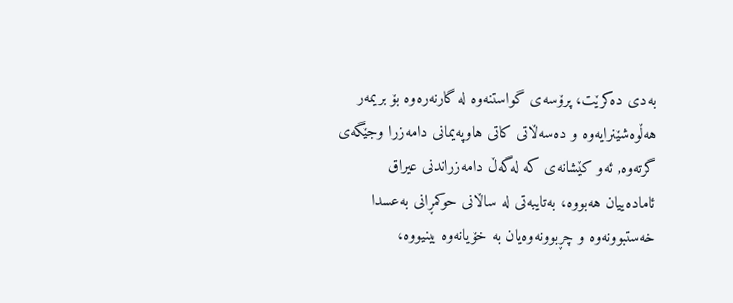بەدی دەكرێت، پرۆسەی گواستنەوە لە گارنەرەوە بۆ بریمەر هەڵوەشێنرایەوە و دەسەڵاتی كاتی هاوپەیمانی دامەزرا وجێگەی گرتەوە, ئەو كێشانەی كە لەگەڵ دامەزراندنی عیراق ئامادەییان هەبووە، بەتایبەتی لە ساڵانی حوكمڕانی بەعسدا خەستبوونەوە و چڕبوونەوەیان بە خۆیانەوە بینیووە،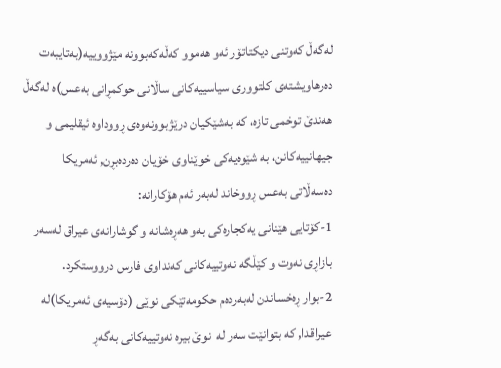لەگەڵ كەوتنی دیكتاتۆر ئەو هەموو كەڵەكەبوونە مێژووییە(بەتایبەت دەرهاویشتەی كلتووری سیاسییەكانی ساڵانی حوكمڕانی بەعس)ە لەگەڵ هەندێ‌ توخمی تازە، كە بەشێكیان درێژبوونەوەی ڕووداوە ئیقلیمی و جیهانییەكانن، بە شێوەیەكی خوێناوی خۆیان دەردەبڕن, ئەمریكا دەسەڵاتی بەعس ڕووخاند لەبەر ئەم هۆكارانە:
1-كۆتایی هێنانی یەكجارەكی بەو هەڕەشانە و گوشارانەی عیراق لەسەر بازاڕی نەوت و كێڵگە نەوتییەكانی كەنداوی فارس درووستكرد.
2-بوار ڕەخساندن لەبەردەم حكومەتێكی نوێی (دۆسیەی ئەمریكا)لە عیراقدا, كە بتوانێت سەر لە  نوێ بیرە نەوتییەكانی بەگەڕ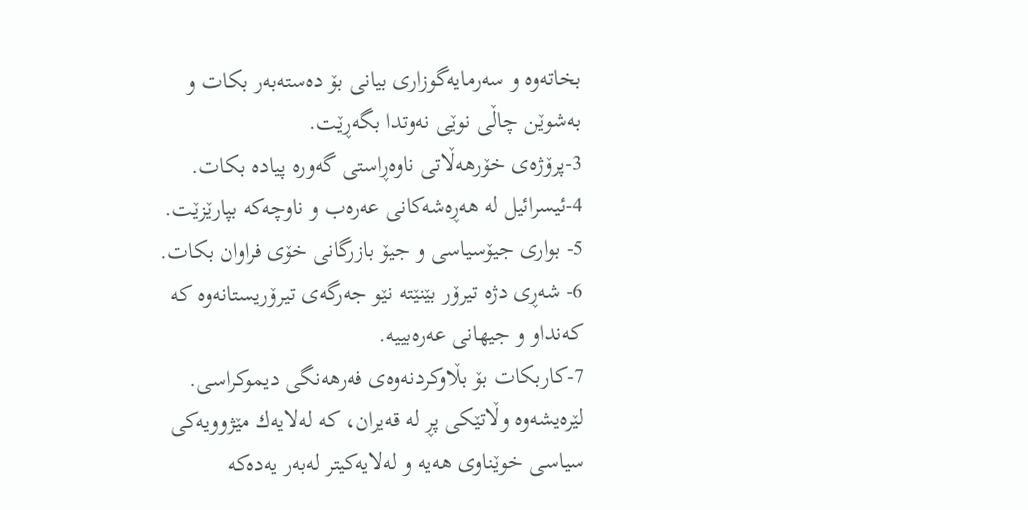بخاتەوە و سەرمایەگوزاری بیانی بۆ دەستەبەر بكات و بەشوێن چاڵی نوێی نەوتدا بگەڕێت.
3-پرۆژەی خۆرهەڵاتی ناوەڕاستی گەورە پیادە بكات.
4-ئیسرائیل لە هەڕەشەكانی عەرەب و ناوچەكە بپارێزێت.
5- بواری جیۆسیاسی و جیۆ بازرگانی خۆی فراوان بكات.
6- شەڕی دژە تیرۆر بێنێتە نێو جەرگەی تیرۆریستانەوە كە كەنداو و جیهانی عەرەبییە.
7-كاربكات بۆ بڵاوكردنەوەی فەرهەنگی دیموكراسی.
لێرەیشەوە وڵاتێكی پڕ لە قەیران، كە لەلایەك مێژوویەكی سیاسی خوێناوی هەیە و لەلایەكیتر لەبەر یەدەكە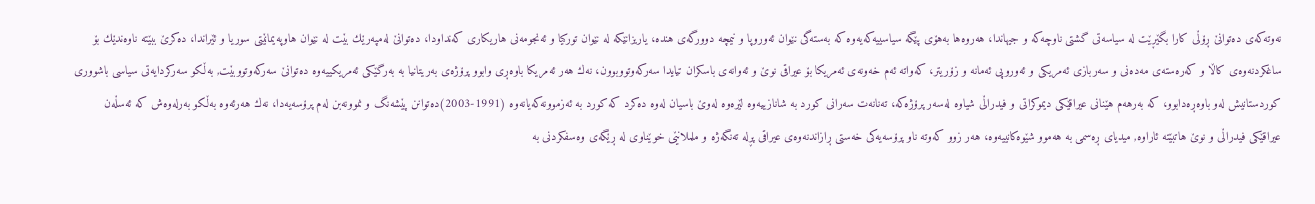نەوتەكەی دەتوانێ‌ ڕۆڵی كارا بگێڕێت لە سیاسەتی گشتی ناوچەكە و جیهاندا، هەروەها بەهۆی پێگە سیاسییەكەیەوە كە بەستەگی نێوان ئەوروپا و نیمچە دوورگەی هندە، یاریزانێكە لە نێوان توركیا و ئەنجومەنی هاریكاری كەنداودا، دەتوانێ‌ لەمپەرێك بێت لە نێوان هاوپەیمانێتی سوریا و ئێراندا، دەكرێ‌ ببێتە ناوەندێك بۆ ساغكردنەوەی كاڵا و كەرەستەی مەدەنی و سەربازی ئەمریكی و ئەوروپی ئەمانە و زۆریتر، كەواتە ئەم خەونەی ئەمریكا بۆ عیراقی نوێ‌ و ئەوانەی باسكران تیایدا سەركەوتووبوون، نەك هەر ئەمریكا باوەڕی وابوو پرۆژەی بەریتانیا بە بەرگێكی ئەمریكییەوە دەتوانێ‌ سەركەوتووبێت, بەڵكو سەركردایەتی سیاسی باشووری كوردستانیش لەو باوەڕەدابوو، كە بەرهەم هێنانی عیراقێكی دیموكراتی و فیدراڵی شیاوە لەسەر پرۆژەكە، تەنانەت سەرانی كورد بە شانازییەوە لێرەوە لەوێ باسیان لەوە دەكرد كە كورد بە ئەزموونەكەیانەوە (1991-2003)دەتوانن پێشەنگ و نموونەبن لەم پرۆسەیەدا، نەك هەرئەوە بەڵكو بەرلەوەش كە ئەسڵەن عیراقێكی فیدراڵی و نوێ‌ هاتبێتە ئاراوە, میدیای ڕەسمی بە هەموو شێوەكانییەوە، هەر زوو كەوتە ناو پرۆسەیەكی خەستی ڕازاندنەوەی عیراقی پڕلە تەنگەژە و ململانێی خوێناوی لە ڕێگەی وەسفكردنی بە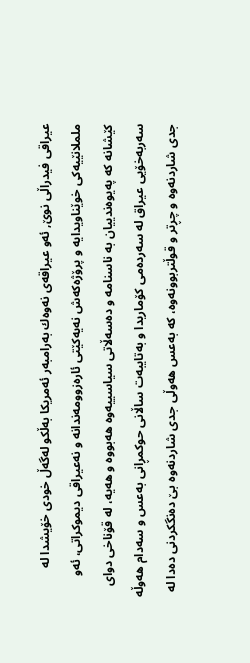عیراقی فیدراڵی نوێ‌, ئەو عیراقەی نەوەك بەرامبەر ئەمریكا بەڵكو لەگەڵ خودی خۆیشدا لە ململانێیەكی خوێناویدایە و پرۆژەكەش نەیەكێتی ئارەزوومەندانە و نەعیراقی دیموكراتی، ئەو كێشانە كە پەیوەندییان بە ناسنامە و دەسەڵاتی سیاسییەوە هەبووە و هەیە، لە قۆناخی دوای سەربەخۆیی عیراق لە سەردەمی كۆماریدا و بەتایبەت ساڵانی حوكمڕانی بەعس و سەدام هەوڵە جدی شاردنەوە و چڕتر و قوڵتربوونەوە، كە بەعس هەوڵی جدی شاردنەوە بێ دەنگكردنی دەدا لە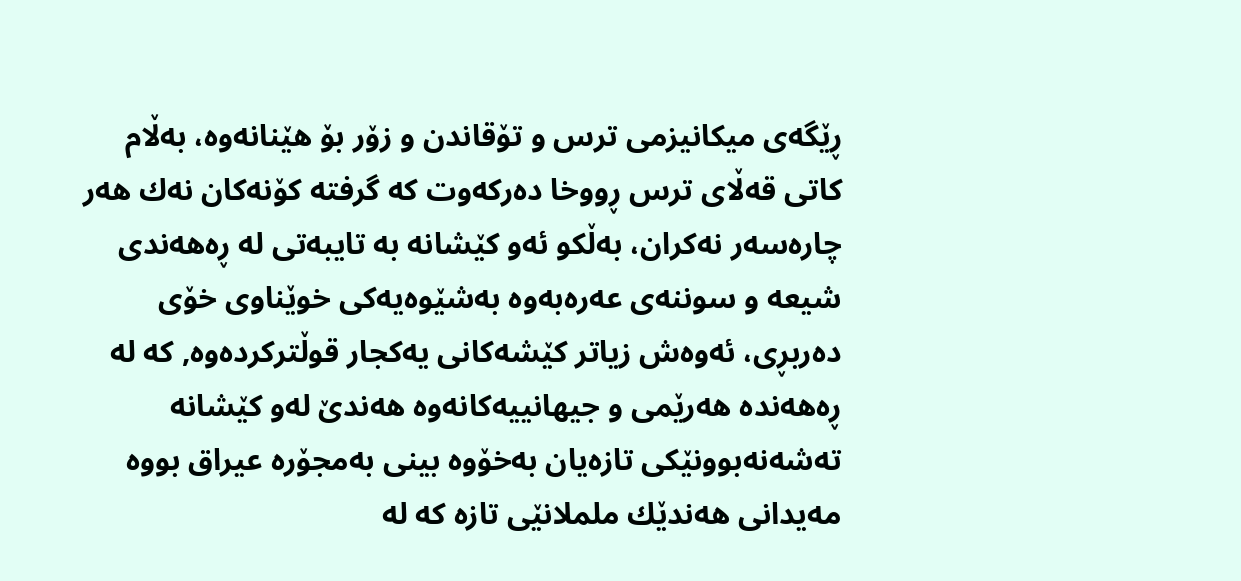ڕێگەی میكانیزمی ترس و تۆقاندن و زۆر بۆ هێنانەوە، بەڵام كاتی قەڵای ترس ڕووخا دەركەوت كە گرفتە كۆنەكان نەك هەر چارەسەر نەكران، بەڵكو ئەو كێشانە بە تایبەتی لە ڕەهەندی شیعە و سوننەی عەرەبەوە بەشێوەیەكی خوێناوی خۆی دەربڕی، ئەوەش زیاتر كێشەكانی یەكجار قوڵتركردەوە, كە لە ڕەهەندە هەرێمی و جیهانییەكانەوە هەندێ‌ لەو كێشانە تەشەنەبوونێكی تازەیان بەخۆوە بینی بەمجۆرە عیراق بووە مەیدانی هەندێك ململانێی تازە كە لە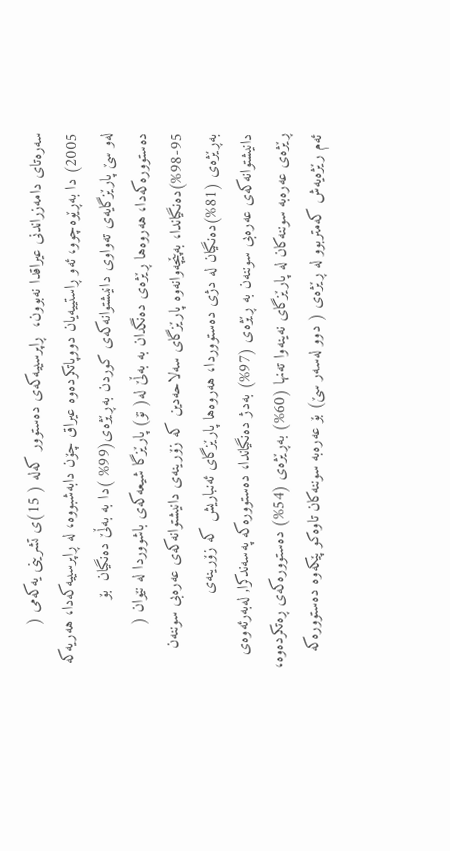سەرەتای دامەزراندنی عیراقدا نەبوون،  ڕاپرسییەكەی دەستوور كەلە ( 15)ی تشرینی یەكەمی ( 2005) دا بەڕێوەچوو، ئەو ڕاستییەیان دووپاتكردەوە عیراق چۆن دابەشبووە، لە ڕاپرسییەكەدا، هەریەكە لەو سێ پارێزگایەی تەواوی دانیشتوانەكەی كوردن بەڕێژەی(99% )دا بە بەڵێ دەنگیان  بۆ دەستوورەكەدا، هەروەها ڕێژەی دەنگدان بە بەڵێ لە( نۆ) پارێزگا شیعەكەی باشووردا لە نێوان ( 95-98%)دەنگیاندا، بەپێچەوانەوە پارێزگای سەلاحەدین كە زۆرینەی دانیشتوانەكەی عەرەبی سوننەن بەڕێژەی (81%)دەنگیان لە دژی دەستووردا، هەروەها پارێزگای ئەنباریش كە زۆرینەی دانیشتوانەكەی عەرەبی سوننەن بە ڕێژەی (97%) بەدژ دەنگیاندا، دەستوورەكە پەسەندكرا, لەبەرئەوەی ڕێژەی عەرەبە سوننەكان لە پارێزگای نەینەوا تەنها (60%) بەڕێژەی (54%) دەستوورەكەی ڕەتكردەوە، ئەم رێژەیەش كەمتربوو لە ڕێژەی ( دوو لەسەر سێ) بۆ عەرەبە سوننەكان تاوەكو پێكەوە دەستوورەكە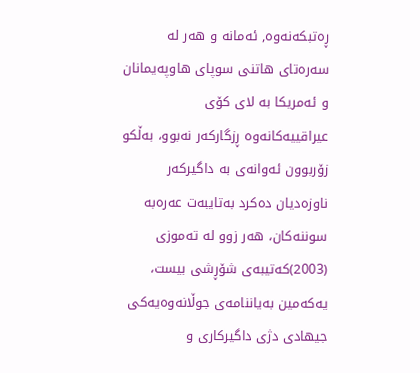ڕەتبكەنەوە, ئەمانە و هەر لە سەرەتای هاتنی سوپای هاوپەیمانان و ئەمریكا بە لای كۆی عیراقییەكانەوە ڕزگاركەر نەبوو، بەڵكو زۆربوون ئەوانەی بە داگیركەر ناوزەدیان دەكرد بەتایبەت عەرەبە سوننەكان، هەر زوو لە تەموزی (2003)كەتیبەی شۆڕشی بیست، یەكەمین بەیاننامەی جوڵانەوەیەكی جیهادی دژی داگیركاری و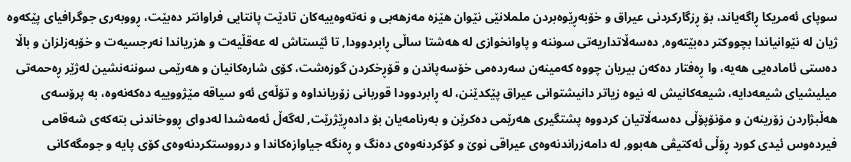سوپای ئەمریكا ڕاگەیاند، بۆ ڕزگاركردنی عیراق و خۆبەڕێوەبردن ململانێی نێوان هێزە مەزهەبی و نەتەوەییەكان تادێت پانتایی فراوانتر دەبێت، ڕووبەری جوگرافیای پێكەوە ژیان لە نێوانیاندا بچووكتر دەبێتەوە, دەسەڵاتداریەتی سوننە و پاوانخوازی لە هەشتا ساڵی ڕابردوودا, تا ئێستاش لە عەقڵیەت و هزریاندا نەرجسیەت و خۆبەزلزان و باڵا دەستی ئامادەیی هەیە، وا ڕەفتار دەكەن بیریان چووە كەمینەن سەردەمی خۆسەپاندن و قۆڕخكردن گوزەشت، كۆی شارەكانیان و هەرێمی سوننەنشین لەژێر ڕەحمەتی میلیشیای شیعەدایە، شیعەكانیش لە نیوە زیاتر دانیشتوانی عیراق پێكدێنن، لە ڕابردوودا قوربانی زۆریانداوە و تۆڵەی ئەو سیاقە مێژووییە دەكەنەوە، بە پرۆسەی هەڵبژاردن زۆرینەن و مۆنۆپۆڵی دەسەڵاتیان كردووە پشتگیری هەرێمی دەكرێن و بەرنامەیان بۆ دادەڕێژرێت, لەگەڵ ئەمەشدا لەدوای ڕووخاندنی بتەكەی شەقامی فیردەوس ئیدی كورد ڕۆڵی ئەكتیڤی هەبوو, لە دامەزراندنەوەی عیراقی نوێ‌ و كۆكردنەوەی دەنگ و ڕەنگە جیاوازەكاندا و درووستكردنەوەی كۆی پایە و جومگەكانی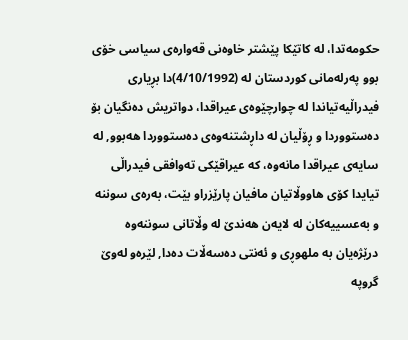حكومەتدا، لە كاتێكا پێشتر خاوەنی قەوارەی سیاسی خۆی بوو پەرلەمانی كوردستان لە (4/10/1992)دا بڕیاری فیدراڵیەتیاندا لە چوارچێوەی عیراقدا، دواتریش دەنگیان بۆ دەستووردا و ڕۆڵیان لە داڕشتنەوەی دەستووردا هەبوو, لە سایەی عیراقدا مانەوە، كە عیراقێكی تەوافقی فیدراڵی تیایدا كۆی هاووڵاتیان مافیان پارێزراو بێت، بەرەی سوننە و بەعسییەكان لە لایەن هەندێ‌ لە وڵاتانی سوننەوە درێژەیان بە ملهوڕی و ئەنتی دەسەڵات دەدا, لێرەو لەوێ‌ گروپە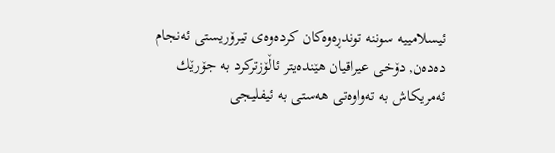ئیسلامییە سوننە توندڕەوەكان كردەوەی تیرۆریستی ئەنجام دەدەن, دۆخی عیراقیان هێندەیتر ئاڵۆزتركرد بە جۆرێك ئەمریكاش بە تەواوەتی هەستی بە ئیفلیجی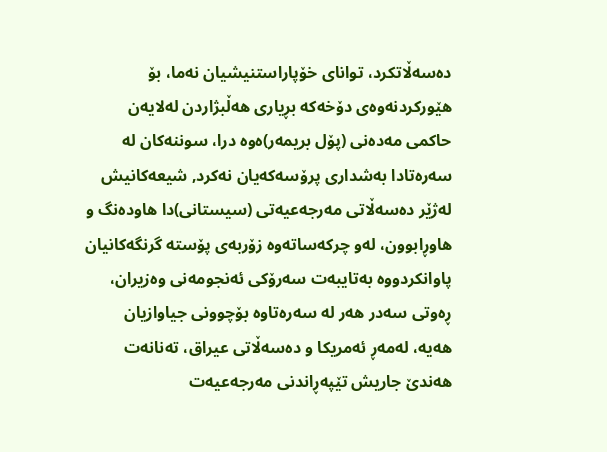دەسەڵاتكرد، توانای خۆپاراستنیشیان نەما، بۆ هێوركردنەوەی دۆخەكە بڕیاری هەڵبژاردن لەلایەن حاكمی مەدەنی (پۆل بریمەر)ەوە درا، سوننەكان لە سەرەتادا بەشداری پرۆسەكەیان نەكرد, شیعەكانیش لەژێر دەسەڵاتی مەرجەعیەتی (سیستانی)دا هاودەنگ و هاوڕابوون، لەو چركەساتەوە زۆربەی پۆستە گرنگەكانیان پاوانكردووە بەتایبەت سەرۆكی ئەنجومەنی وەزیران، ڕەوتی سەدر هەر لە سەرەتاوە بۆچوونی جیاوازیان هەیە، لەمەڕ ئەمریكا و دەسەڵاتی عیراق، تەنانەت هەندێ‌ جاریش تێپەڕاندنی مەرجەعیەت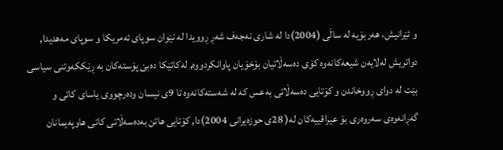و ئێرانیش، هەربۆیە لە ساڵی (2004)دا لە شاری نەجەف شەڕ ڕوویدا لە نێوان سوپای ئەمریكا و سوپای مەهدیدا, دواتریش لەلایەن شیعەكانەوە كۆی دەسەڵاتیان بۆخۆیان پاوانكردووە, لەكاتێكا دەبێ‌ پۆستەكان بە ڕێككەوتنی سیاسی بێت لە دوای ڕووخاندن و كۆتایی دەسەڵاتی بەعس كە لە شەستەكانەوە تا 9ی نیسان ودەرچووی یاسای كاتی و گەڕانەوەی سەروەری بۆ عیراقییەكان لە( 28ی حوزەیرانی 2004)دا, كۆتایی هاتن بەدەسەڵاتی كاتی هاوپەیمانان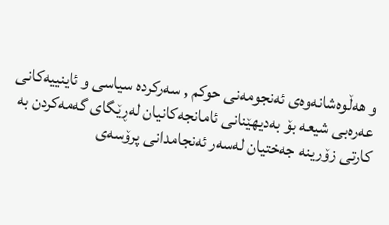و هەڵوەشانەوەی ئەنجومەنی حوكم , سەركردە سیاسی و ئاینییەكانی عەرەبی شیعە بۆ بەدیهێنانی ئامانجەكانیان لەڕێگای گەمەكردن بە كارتی زۆرینە جەختیان لەسەر ئەنجامدانی پرۆسەی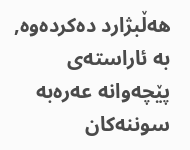هەڵبژارد دەكردەوە, بە ئاراستەی پێچەوانە عەرەبە سوننەكان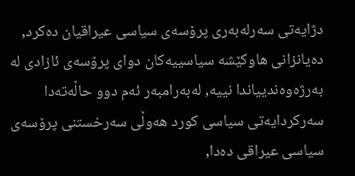دژایەتی سەرلەبەری پرۆسەی سیاسی عیراقیان دەكرد, دەیانزانی هاوكێشە سیاسییەكان دوای پرۆسەی ئازادی لە بەرژەوەندییاندا نییە, لەبەرامبەر ئەم دوو حاڵەتەدا سەركردایەتی سیاسی كورد هەوڵی سەرخستنی پرۆسەی سیاسی عیراقی دەدا,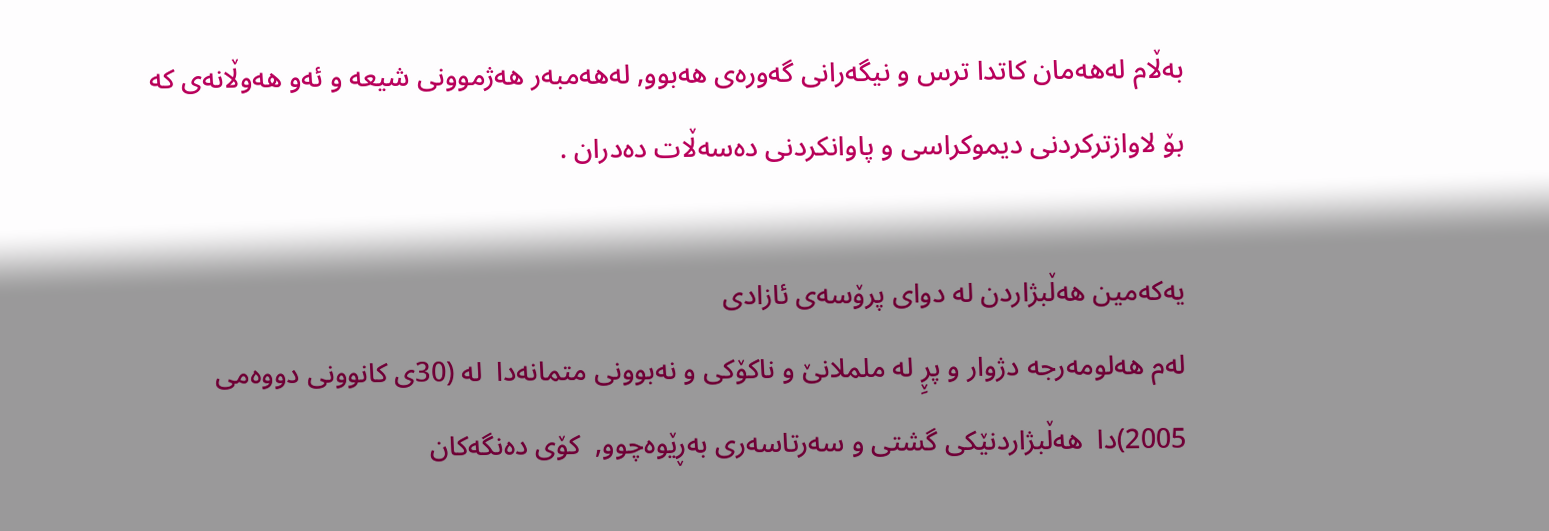بەڵام لەهەمان كاتدا ترس و نیگەرانی گەورەی هەبوو, لەهەمبەر هەژموونی شیعە و ئەو هەوڵانەی كە بۆ لاوازتركردنی دیموكراسی و پاوانكردنی دەسەڵات دەدران .

یەكەمین هەڵبژاردن لە دوای پرۆسەی ئازادی
لەم هەلومەرجە دژوار و پڕِ لە ململانێ و ناكۆكی و نەبوونی متمانەدا  لە (30ی كانوونی دووەمی 2005)دا  هەڵبژاردنێكی گشتی و سەرتاسەری بەڕێوەچوو,  كۆی دەنگەكان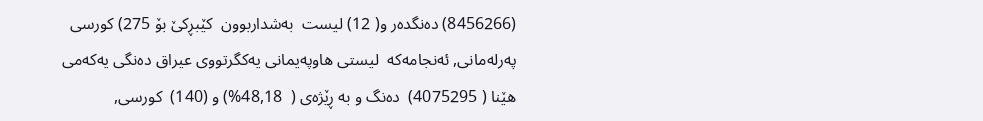(8456266) دەنگدەر و( 12) لیست  بەشداربوون  كێبڕكێ‌ بۆ 275) كورسی پەرلەمانی, ئەنجامەكە  لیستی هاوپەیمانی یەكگرتووی عیراق دەنگی یەكەمی هێنا ( 4075295)  دەنگ و بە ڕێژەی (  48,18%) و (140)  كورسی,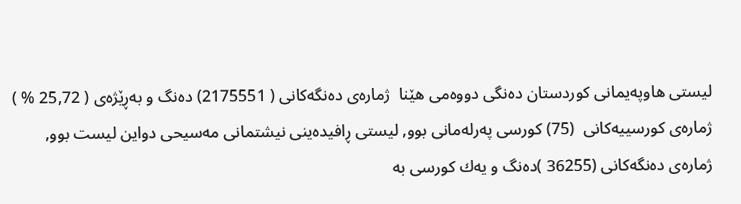لیستی هاوپەیمانی كوردستان دەنگی دووەمی هێنا  ژمارەی دەنگەكانی ( 2175551) دەنگ و بەڕێژەی ( 25,72 % ) ژمارەی كورسییەكانی  (75) كورسی پەرلەمانی بوو, لیستی ڕافیدەینی نیشتمانی مەسیحی دواین لیست بوو, ژمارەی دەنگەكانی (36255 )دەنگ و یەك كورسی بە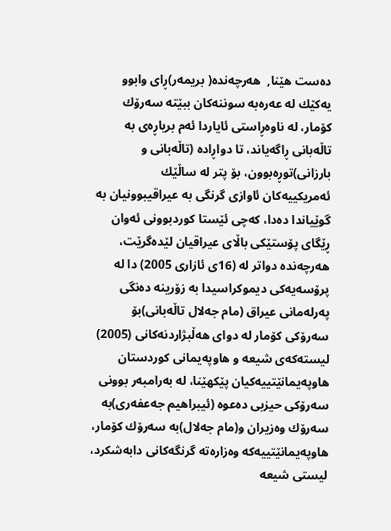دەست هێنا,  هەرچەندە( بریمەر)ڕای وابوو یەكێك لە عەرەبە سوننەكان ببێتە سەرۆك كۆمار، لە ناوەڕاستی ئایاردا ئەم بریاڕەی بە تاڵەبانی ڕاگەیاند، تا دواڕادە (تاڵەبانی و بارزانی)توڕەبوون، بۆ پتر لە ساڵێك ئەمریكییەكان ئاوازی گرنگی بە عیراقیبوونیان بە گوێیاندا دەدا، كەچی ئێستا كوردبوونی ئەوان ڕێگای پۆستێكی باڵای عیراقیان لێدەگرێت، هەرچەندە دواتر لە (16ی ئازاری 2005) دا لە پرۆسەیەكی دیموكراسیدا بە زۆرینە دەنگی پەرلەمانی عیراق (مام جەلال تاڵەبانی)بۆ سەرۆكی كۆمار لە دوای هەڵبژاردنەكانی (2005) لیستەكەی شیعە و هاوپەیمانی كوردستان هاوپەیمانێتییەكیان پێكهێنا، لە بەرامبەر بوونی سەرۆكی حیزبی دەعوە (ئیبراهیم جەعفەری)بە سەرۆك وەزیران و(مام جەلال)بە سەرۆك كۆمار، هاوپەیمانێتییەكە وەزارەتە گرنگەكانی دابەشكرد، لیستی شیعە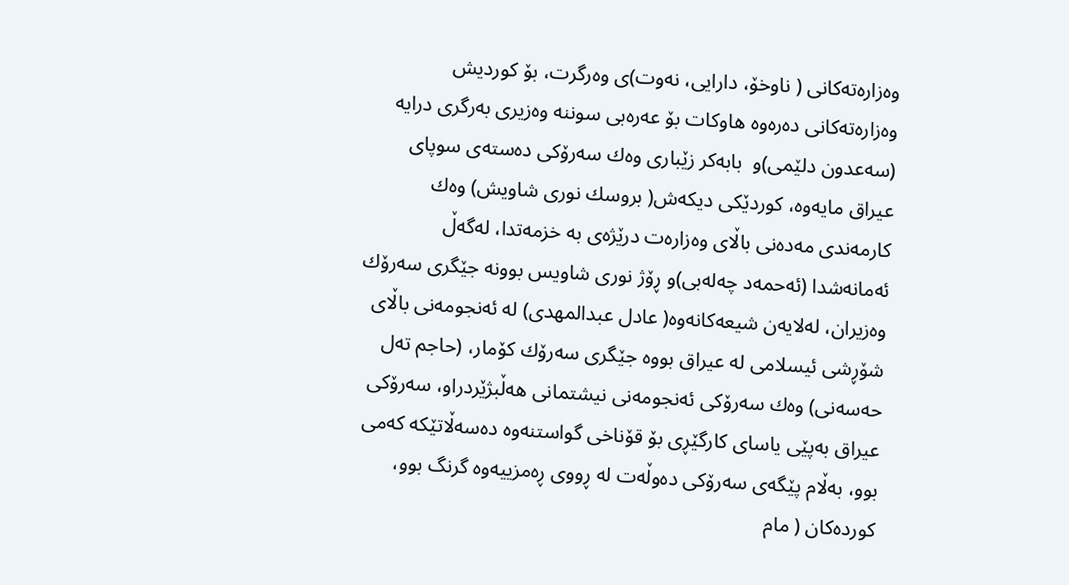وەزارەتەكانی ( ناوخۆ، دارایی، نەوت)ی وەرگرت، بۆ كوردیش وەزارەتەكانی دەرەوە هاوكات بۆ عەرەبی سوننە وەزیری بەرگری درایە (سەعدون دلێمی)و  بابەكر زێباری وەك سەرۆكی دەستەی سوپای عیراق مایەوە، كوردێكی دیكەش( بروسك نوری شاویش) وەك كارمەندی مەدەنی باڵای وەزارەت درێژەی بە خزمەتدا، لەگەڵ ئەمانەشدا (ئەحمەد چەلەبی)و ڕۆژ نوری شاویس بوونە جێگری سەرۆك وەزیران، لەلایەن شیعەكانەوە( عادل عبدالمهدی) لە ئەنجومەنی باڵای شۆڕشی ئیسلامی لە عیراق بووە جێگری سەرۆك كۆمار، (حاجم تەل حەسەنی) وەك سەرۆكی ئەنجومەنی نیشتمانی هەڵبژێردراو، سەرۆكی عیراق بەپێی یاسای كارگێڕی بۆ قۆناخی گواستنەوە دەسەڵاتێكە كەمی بوو، بەڵام پێگەی سەرۆكی دەوڵەت لە ڕووی ڕەمزییەوە گرنگ بوو، كوردەكان ( مام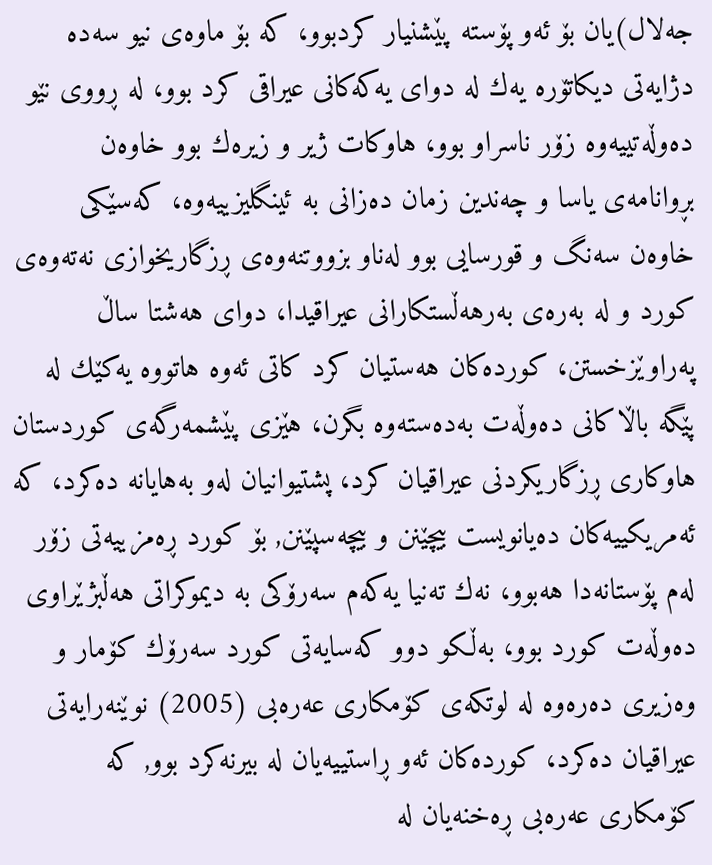جەلال)یان بۆ ئەو پۆستە پێشنیار كردبوو، كە بۆ ماوەی نیو سەدە دژایەتی دیكاتۆرە یەك لە دوای یەكەكانی عیراقی كرد بوو، لە ڕووی نێو دەوڵەتییەوە زۆر ناسراو بوو، هاوكات ژیر و زیرەك بوو خاوەن بڕوانامەی یاسا و چەندین زمان دەزانی بە ئینگلیزییەوە، كەسێكی خاوەن سەنگ و قورسایی بوو لەناو بزووتنەوەی ڕزگاریخوازی نەتەوەی كورد و لە بەرەی بەرهەڵستكارانی عیراقیدا، دوای هەشتا ساڵ پەراوێزخستن، كوردەكان هەستیان كرد كاتی ئەوە هاتووە یەكێك لە پێگە باڵاكانی دەوڵەت بەدەستەوە بگرن، هێزی پێشمەرگەی كوردستان هاوكاری ڕزگاریكردنی عیراقیان كرد، پشتیوانیان لەو بەهایانە دەكرد، كە ئەمریكییەكان دەیانویست بیچێنن و بیچەسپێنن, بۆ كورد ڕەمزییەتی زۆر لەم پۆستانەدا هەبوو، نەك تەنیا یەكەم سەرۆكی بە دیموكراتی هەڵبژێراوی دەوڵەت كورد بوو، بەڵكو دوو كەسایەتی كورد سەرۆك كۆمار و وەزیری دەرەوە لە لوتكەی كۆمكاری عەرەبی (2005) نوێنەرایەتی عیراقیان دەكرد، كوردەكان ئەو ڕاستییەیان لە بیرنەكرد بوو, كە كۆمكاری عەرەبی ڕەخنەیان لە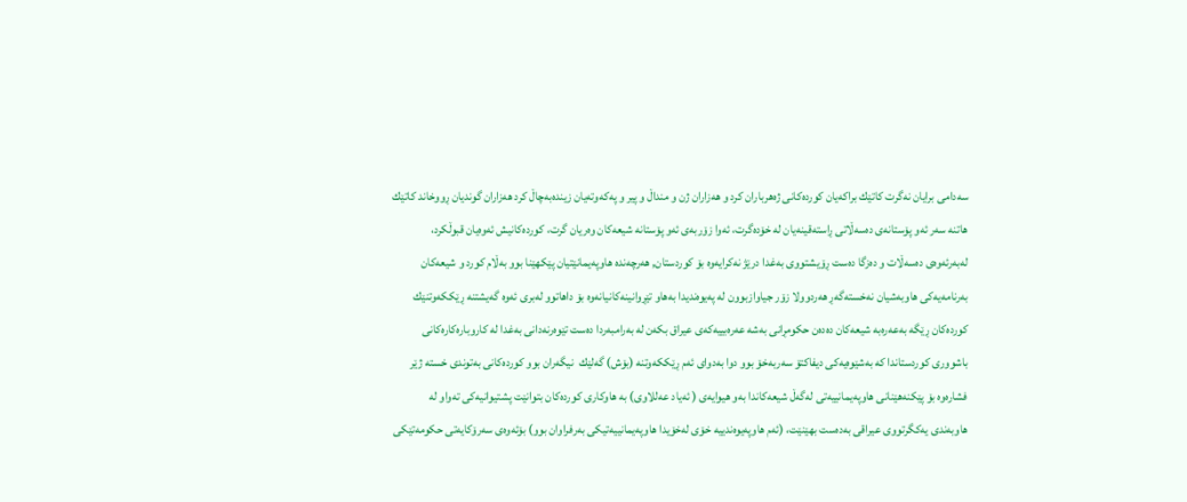سەدامی برایان نەگرت كاتێك براكەیان كوردەكانی ژەهرباران كرد و هەزاران ژن و منداڵ و پیر و پەكەوتەیان زیندەبەچاڵ كرد هەزاران گوندیان ڕووخاند كاتێك هاتنە سەر ئەو پۆستانەی دەسەڵاتی ڕاستەقینەیان لە خۆدەگرت، ئەوا زۆربەی ئەو پۆستانە شیعەكان وەریان گرت، كوردەكانیش ئەوەیان قبوڵكرد، لەبەرئەوەی دەسەڵات و دەزگا دەست ڕۆیشتووی بەغدا درێژ نەكرایەوە بۆ كوردستان, هەرچەندە هاوپەیمانێتیان پێكهێنا بوو بەڵام كورد و شیعەكان بەرنامەیەكی هاوبەشیان نەخستەگەڕ هەردوولا زۆر جیاوازبوون لە پەیوەندیدا بەهاو تێڕوانینەكانیانەوە بۆ داهاتوو لەبری ئەوە گەیشتنە ڕێككەوتنێك كوردەكان ڕێگە بەعەرەبە شیعەكان دەدەن حكومڕانی بەشە عەرەبییەكەی عیراق بكەن لە بەرامبەردا دەست تێوەرنەدانی بەغدا لە كاروبارەكارەكانی باشووری كوردستاندا كە بەشێوەیەكی دیفاكتۆ سەربەخۆ بوو دوا بەدوای ئەم ڕێككەوتنە (بۆش) گەلێك  نیگەران بوو كوردەكانی بەتوندی خستە ژێر فشارەوە بۆ پێكنەهێنانی هاوپەیمانییەتی لەگەڵ شیعەكاندا بەو هیوایەی ( ئەیاد عەللاوی) بە هاوكاری كوردەكان بتوانێت پشتیوانیەكی تەواو لە هاوبەندی یەكگرتووی عیراقی بەدەست بهێنێت، (ئەم هاوپەیوەندییە خۆی لەخۆیدا هاوپەیمانییەتیكی بەرفراوان بوو) بۆئەوەی سەرۆكایەتی حكومەتێكی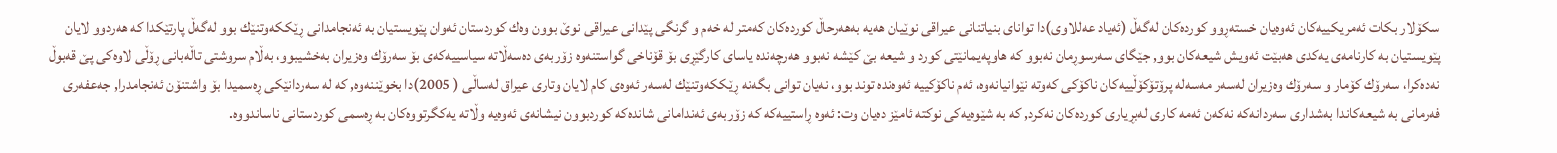سكۆلار بكات ئەمریكییەكان ئەوەیان خستەڕوو كوردەكان لەگەڵ (ئەیاد عەللاوی)دا توانای بنیاتنانی عیراقی نوێیان هەیە بەهەرحاڵ كوردەكان كەمتر لە خەم و گرنگی پێدانی عیراقی نوێ‌ بوون وەك كوردستان ئەوان پێویستیان بە ئەنجامدانی ڕێككەوتنێك بوو لەگەڵ پارتێكدا كە هەردوو لایان پێویستیان بە كارنامەی یەكدی هەبێت ئەویش شیعەكان بوو, جێگای سەرسوڕمان نەبوو كە هاوپەیمانێتی كورد و شیعە بێ كێشە نەبوو هەرچەندە یاسای كارگێڕی بۆ قۆناخی گواستنەوە زۆربەی دەسەڵاتە سیاسییەكەی بۆ سەرۆك وەزیران بەخشیبوو، بەڵام سروشتی تاڵەبانی ڕۆڵی لاوەكی پێ قەبوڵ نەدەكرا، سەرۆك كۆمار و سەرۆك وەزیران لەسەر مەسەلە پرۆتۆكۆڵییەكان ناكۆكی كەوتە نێوانیانەوە، ئەم ناكۆكییە ئەوەندە توند بوو، نەیان توانی بگەنە ڕێككەوتنێك لەسەر ئەوەی كام لایان وتاری عیراق لەساڵی ( 2005)دا بخوێننەوە, كە لە سەردانێكی ڕەسمیدا بۆ واشتنۆن ئەنجامدرا, جەعفەری فەرمانی بە شیعەكاندا بەشداری سەردانەكە نەكەن ئەمە كاری لەبڕیاری كوردەكان نەكرد, كە بە شێوەیەكی نوكتە ئامێز دەیان وت: ئەوە ڕاستییەكە كە زۆربەی ئەندامانی شاندەكە كوردبوون نیشانەی ئەوەیە وڵاتە یەكگرتووەكان بە ڕەسمی كوردستانی ناساندووە.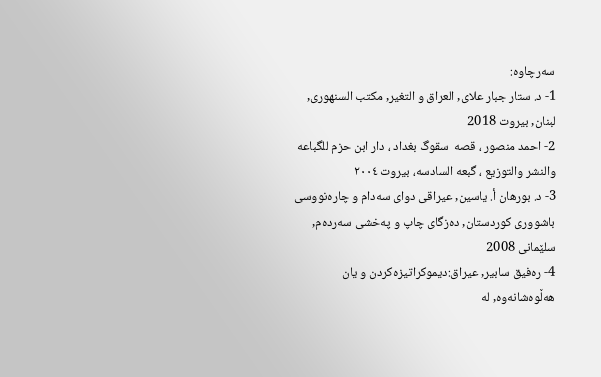سەرچاوە:
1- د. ستار جبار علای, العراق و التغیر, مكتب السنهوری, لبنان, بیروت 2018
2- احمد منصور ، قصە  سقوگ بغداد ، دار ابن حزم للگباعە والنشر والتوزیع ، گبعە السادسە، بیروت ٢٠٠٤
3- د. بورهان أ. یاسین, عیراقی دوای سەدام و چارەنووسی باشووری كوردستان, دەزگای چاپ و پەخشی سەردەم, سلێمانی 2008
4- رەفیق سابیر, عیراق:دیموكراتیزەكردن و یان هەڵوەشانەوە, لە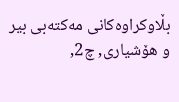بڵاوكراوەكانی مەكتەبی بیر و هۆشیاری, چ2,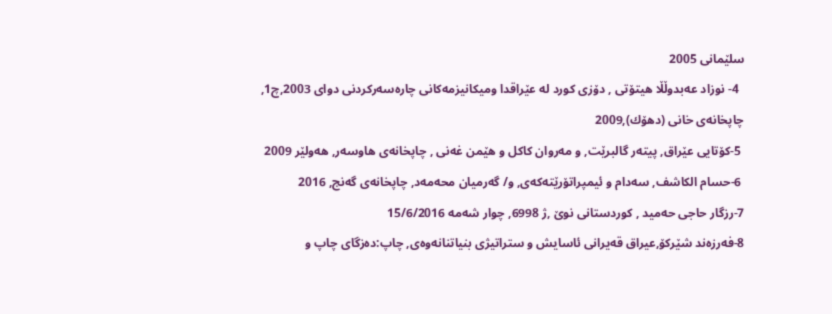سلێمانی 2005
  4- نوزاد عەبدوڵڵا هیتۆتی , دۆزی كورد لە عێراقدا ومیكانیزمەكانی چارەسەركردنی دوای 2003,چ1, چاپخانەی خانی (دهۆك),2009
 5-كۆتایی عێراق, پیتەر گالبرێت, و مەروان كاكل و هێمن غەنی , چاپخانەی هاوسەر, هەولێر 2009
 6-حسام الكاشف, سەدام و ئیمپراتۆرێتەكەی, و/ گەرمیان محەمەد, چاپخانەی گەنج, 2016
7-رزگار حاجی حەمید , كوردستانی نوێ‌ ,ژ 6998, چوار شەمە 15/6/2016
8-فەرزەند شێركۆ,عیراق قەیرانی ئاسایش و ستراتیژی بنیاتنانەوەی, چاپ:دەزگای چاپ و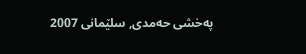پەخشی حەمدی, سلێمانی 2007